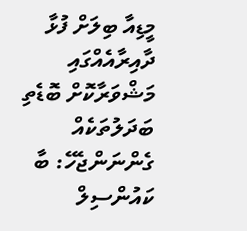މީޑިއާ ބިލަށް ފުޅާ ދާއިރާއެއްގައި މަޝްވަރާކޮށް ބޮޑެތި ބަދަލުތަކެއް ގެންނަންޖެހޭ: ބާ ކައުންސިލް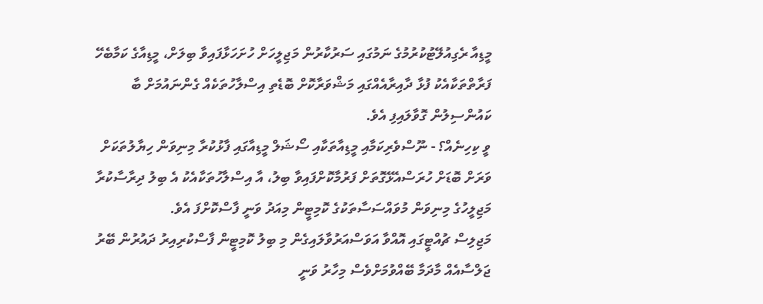މީޑިއާ ރެގިއުލޭޓުކުރުމުގެ ނަމުގައި ސަރުކާރުން މަޖިލީހަށް ހުށަހަޅާފައިވާ ބިލަށް، މީޑިއާގެ ކަމާބެހޭ ފަރާތްތަކާއެކު ފުޅާ ދާއިރާއެއްގައި މަޝްވަރާކޮށް ބޮޑެތި އިސްލާހުތަކެއް ގެންނައުމަށް ބާ ކައުންސިލުން ގޮވާލައިފި އެވެ.
ވީ ކިހިނެއް؟ - ނޫސްވެރިކަމާއި މީޑިއާތަކާއި ސޯޝަލް މީޑިއާގައި ފާޅުކުރާ މިނިވަން ހިޔާލުތަކަށް ވަރަށް ބޮޑަށް ހުރަސްއެޅޭގޮތަށް ފަރުމާކޮށްފައިވާ ބިލު، އާ އިސްލާހުތަކާއެކު އެ ބިލު ދިރާސާކުރާ މަޖިލީހުގެ މިނިވަން މުވައްސަސާތަކުގެ ކޮމިޓީން މިއަދު ވަނީ ފާސްކޮށްފަ އެވެ.
މަޖިލިސް ޗުއްޓީގައި އޮއްވާ އަވަސްއަރުވާލައިގެން މި ބިލު ކޮމިޓީން ފާސްކުރިއިރު ދައުރުން ބޭރު ޖަލްސާއެއް މާދަމާ ބޭއްވުމަށްވެސް މިހާރު ވަނީ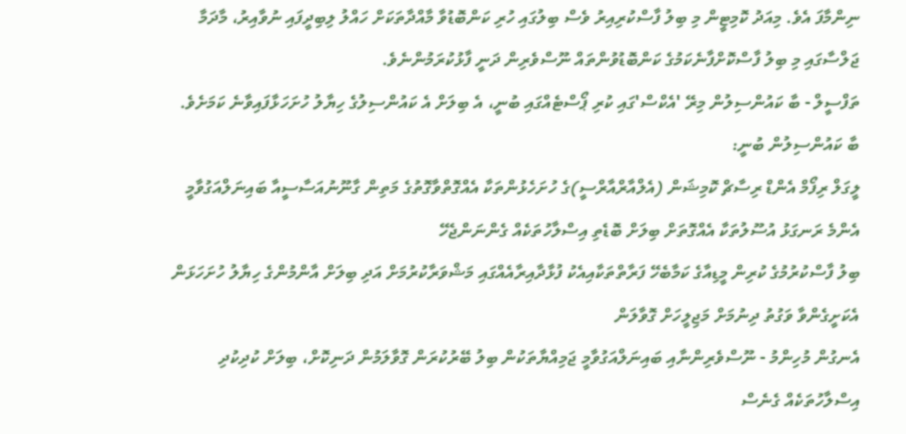ނިންމާފަ އެވެ. މިއަދު ކޮމިޓީން މި ބިލު ފާސްކުރިއިރު ވެސް ބިލުގައި ހުރި ކަންބޮޑުވާ މާއްދާތަކަށް ހައްލު ލިބިދީފައި ނުވާއިރު، މާދަމާ ޖަލްސާގައި މި ބިލު ފާސްކޮށްފާނެކަމުގެ ކަންބޮޑުވުންތައް ނޫސްވެރިން ދަނީ ފާޅުކުރަމުންނެވެ.
ތަފްސީލް - ބާ ކައުންސިލުން މިރޭ 'އެކްސް'ގައި ކުރި ޕޯސްޓެއްގައި ބުނީ، އެ ބިލަށް އެ ކައުންސިލުގެ ހިޔާލު ހުށަހަޅާފައިވާނެ ކަމަށެވެ. ބާ ކައުންސިލުން ބުނީ:
ލީގަލް ރިފޯމް އެންޑް ރިސާޗް ކޮމިޝަން (އެލްއާރްއާރްސީ)ގެ ހުށަހެޅުންތަކާ އެއްގޮތްވާގޮތުގެ މަތިން ގާނޫނުއަސާސީއާ ބައިނަލްއަގުވާމީ އެންމެ ރަނގަޅު އުސޫލުތަކާ އެއްގޮތަށް ބިލަށް ބޮޑެތި އިސްލާހުތަކެއް ގެންނަންޖެހޭ
ބިލު ފާސްކުރުމުގެ ކުރިން މީޑިއާގެ ކަމާބެހޭ ފަރާތްތަކާއިއެކު ފުޅާދާއިރާއެއްގައި މަޝްވަރާކުރުމަށް އަދި ބިލަށް އާންމުންގެ ހިޔާލު ހުށަހަޅަން އެކަށީގެންވާ ވަގުތު ދިނުމަށް މަޖިލީހަށް ގޮވާލަން
އެނގުން މުހިންމު - ނޫސްވެރިންނާއި ބައިނަލްއަގުވާމީ ޖަމިއްޔާތަކުން ބިލު ބޭރުކުރަން ގޮވާލަމުން ދަނިކޮށް، ބިލަށް ކުދިކުދި އިސްލާހުތަކެއް ގެނެސް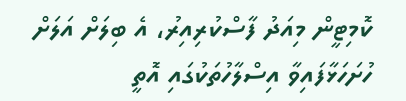ކޮމިޓީން މިއަދު ފާސްކުރިއިރު، އެ ބިލަށް އަލަށް ހުށަހަޅާފައިވާ އިސްލާހުތަކުގައި އޮތީ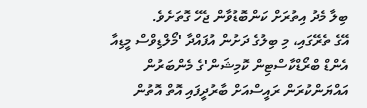ބިލާ މެދު އިތުރަށް ކަންބޮޑުވާން ޖެހޭ ގޮތަށެވެ.
އޭގެ ތެރޭގައި، މި ބިލުގެ ދަށުން އުފައްދާ 'މޯލްޑިވްސް މީޑިއާ އެންޑް ބްރޯޑްކާސްޓިން ކޮމިޝަން'ގެ މެންބަރުން އައްޔަންކުރަން ރައީސްއަށް ބާރުދީފައި އޮތް އޮތުން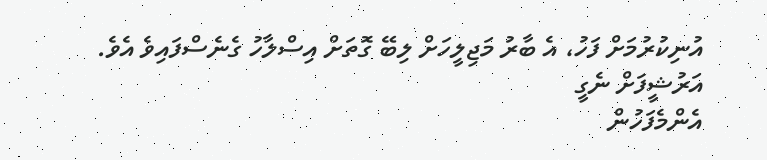އުނިކުރުމަށް ފަހު، އެ ބާރު މަޖިލީހަށް ލިބޭ ގޮތަށް އިސްލާހު ގެނެސްފައިވެ އެވެ.
އަރުޝީފަށް ނެގީ
އެންމެފަހުން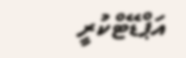އަޕްޑޭޓްކުރީ